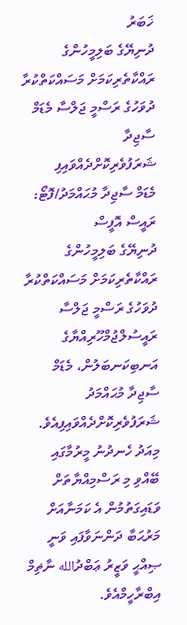ޚަބަރު
ދުނިޔޭގެ ބަލިމީހުންގެ ރައްކާތެރިކަމަށް މަސައްކަތްކުރާ ދުވަހުގެ ރަސްމީ ޖަލްސާ މެޑަމް ސާޖިދާ ޝަރަފުވެރިކޮށްދެއްވައިފި
މެޑަމް ސާޖިދާ މުޙައްމަދު/ފޮޓޯ: ރައީސް އޮފީސް
ދުނިޔޭގެ ބަލިމީހުންގެ ރައްކާތެރިކަމަށް މަސައްކަތްކުރާ ދުވަހުގެ ރަސްމީ ޖަލްސާ ރައީސުލްޖުމްހޫރިއްޔާގެ އަނބިކަނބަލުން، މެޑަމް ސާޖިދާ މުޙައްމަދު ޝަރަފުވެރިކޮށްދެއްވައިފިއެވެ.
މިއަދު ހެނދުނު މީރުމާގައި ބޭއްވި މި ރަސްމިއްޔާތަށް ވަޑައިގަތުމުން އެ ކަމަނާއަށް މަރުޙަބާ ދަންނަވާފައި ވަނީ ޞިއްޙީ ވަޒީރު ޢަބްދުالله ނާޡިމް އިބްރާހީމްއެވެ.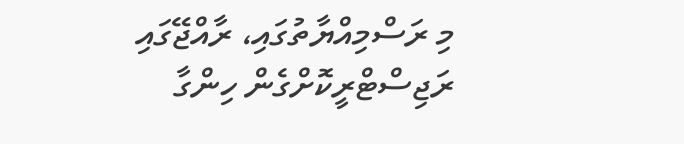މި ރަސްމިއްޔާތުގައި، ރާއްޖޭގައި ރަޖިސްޓްރީކޮށްގެން ހިންގާ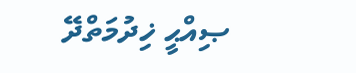ޞިއްޙީ ޚިދުމަތްދޭ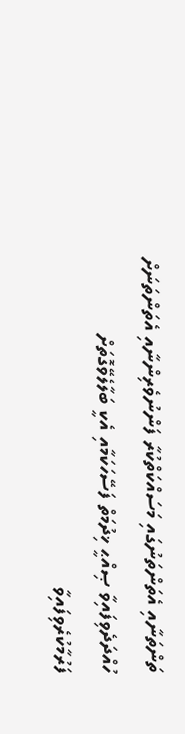ތަންތަނާއި އެތަންތަނުގައި މަސައްކަތްކުރާ ފަންނުވެރިންނާއި އެތަންތަނަށް ހުއްދަދެވިފައިވާ ޞިއްޙީ ޚިދުމަތް ފަސޭހަކަމާއި އެކީ ބަލާލެވޭގޮތަށް ފަރުމާކުރެވިފައިވާ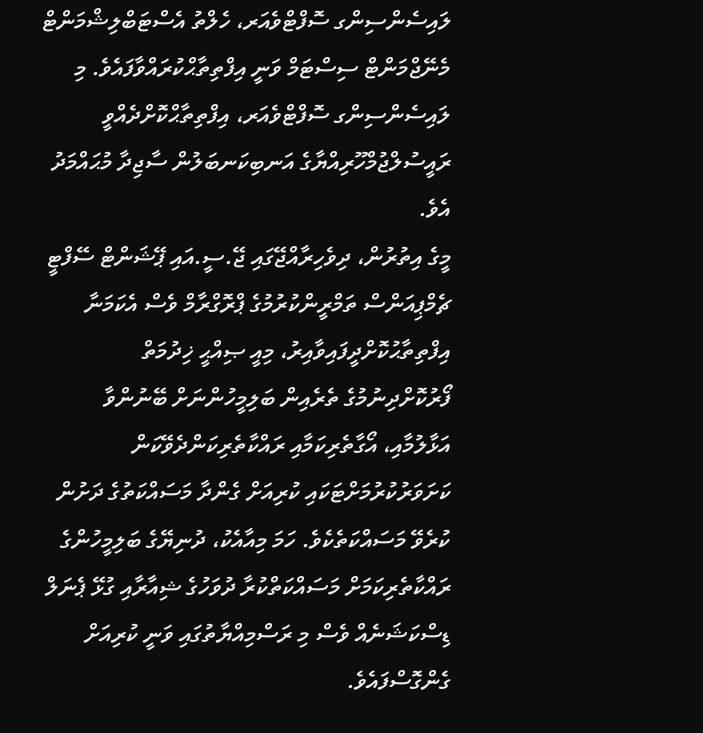ލައިސެންސިންގ ސޮފްޓްވެއަރ، ހެލްތު އެސްޓަބްލިޝްމަންޓް މެނޭޖްމަންޓް ސިސްޓަމް ވަނީ އިފްތިތާޙްކުރައްވާފައެވެ. މި ލައިސެންސިންގ ސޮފްޓްވެއަރ، އިފްތިތާޙްކޮށްދެއްވީ ރައީސުލްޖުމްހޫރިއްޔާގެ އަނބިކަނބަލުން ސާޖިދާ މުޙައްމަދު އެވެ.
މީގެ އިތުރުން، ދިވެހިރާއްޖޭގައި ޖޭ.ސީ.އައި ޕޭޝަންޓް ސޭފްޓީ ޗެމްޕިއަންސް ތަމްރީންކުރުމުގެ ޕްރޮގްރާމް ވެސް އެކަމަނާ އިފްތިތާޙުކޮށްދީފައިވާއިރު، މިއީ ޞިއްޙީ ޚިދުމަތް ފޯރުކޮށްދިނުމުގެ ތެރެއިން ބަލިމީހުންނަށް ބޭނުންވާ އަޅާލުމާއި، އޯގާތެރިކަމާއި ރައްކާތެރިކަންދެވޭކަން ކަށަވަރުކުރުމަށްޓަކައި ކުރިއަށް ގެންދާ މަސައްކަތުގެ ދަށުން ކުރެވޭ މަސައްކަތެކެވެ. ހަމަ މިއާއެކު، ދުނިޔޭގެ ބަލިމީހުންގެ ރައްކާތެރިކަމަށް މަސައްކަތްކުރާ ދުވަހުގެ ޝިއާރާއި ގުޅޭ ޕެނަލް ޑިސްކަޝަނެއް ވެސް މި ރަސްމިއްޔާތުގައި ވަނީ ކުރިއަށް ގެންގޮސްފައެވެ.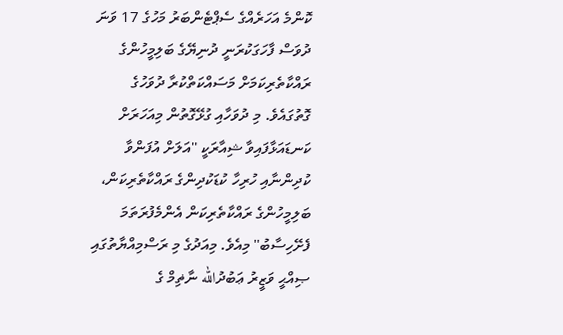ކޮންމެ އަހަރެއްގެ ސެޕްޓެންބަރު މަހުގެ 17 ވަނަ ދުވަސް ފާހަގަކުރަނީ ދުނިޔޭގެ ބަލިމީހުންގެ ރައްކާތެރިކަމަށް މަސައްކަތްކުރާ ދުވަހުގެ ގޮތުގައެވެ. މި ދުވަހާއި ގުޅޭގޮތުން މިއަހަރަށް ކަނޑައަޅާފައިވާ ޝިއާރަކީ ''އަލަށް އުފަންވާ ކުދިންނާއި ހުރިހާ ކުޑަކުދިންގެ ރައްކާތެރިކަން، ބަލިމީހުންގެ ރައްކާތެރިކަން އެންމެފުރަތަމަ ފެށޭހިސާބު'' މިއެވެ. މިއަދުގެ މި ރަސްމިއްޔާތުގައި ޞިއްޙީ ވަޒީރު ޢަބުދުالله ނާޡިމް ގެ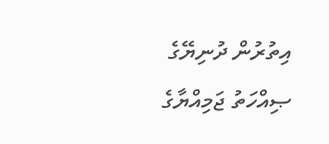އިތުރުން ދުނިޔޭގެ ޞިއްހަތު ޖަމިއްޔާގެ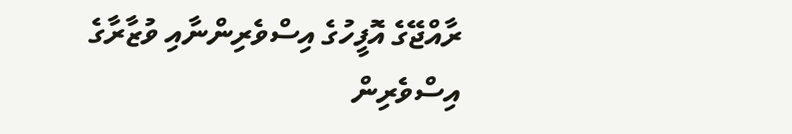ރާއްޖޭގެ އޮފީހުގެ އިސްވެރިންނާއި ވުޒާރާގެ އިސްވެރިން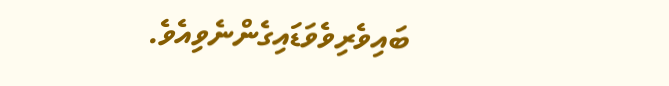ބައިވެރިވެވަޑައިގެންނެވިއެވެ.